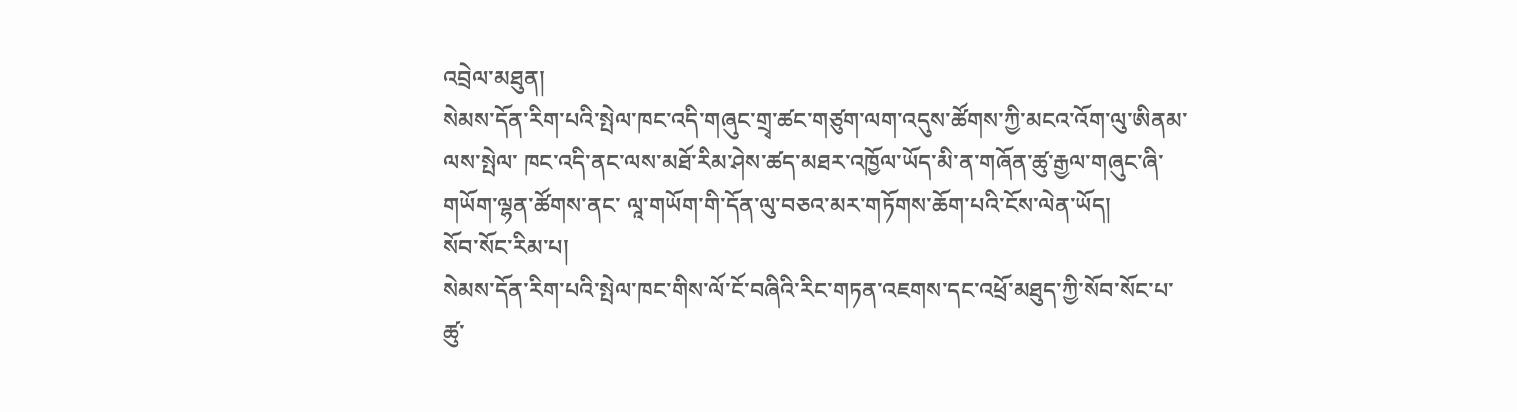འབྲེལ་མཐུན།
སེམས་དོན་རིག་པའི་སྤེལ་ཁང་འདི་གཞུང་གྲྭ་ཚང་གཙུག་ལག་འདུས་ཚོགས་ཀྱི་མངའ་འོག་ལུ་ཨིནམ་ལས་སྤེལ་ ཁང་འདི་ནང་ལས་མཐོ་རིམ་ཤེས་ཚད་མཐར་འཁྱོལ་ཡོད་མི་ན་གཞོན་ཚུ་རྒྱལ་གཞུང་ཞི་གཡོག་ལྷན་ཚོགས་ནང་ ལཱ་གཡོག་གི་དོན་ལུ་བཅའ་མར་གཏོགས་ཆོག་པའི་ངོས་ལེན་ཡོད།
སོབ་སོང་རིམ་པ།
སེམས་དོན་རིག་པའི་སྤེལ་ཁང་གིས་ལོ་ངོ་བཞིའི་རིང་གཏན་འཇགས་དང་འཕྲོ་མཐུད་ཀྱི་སོབ་སོང་པ་ཚུ་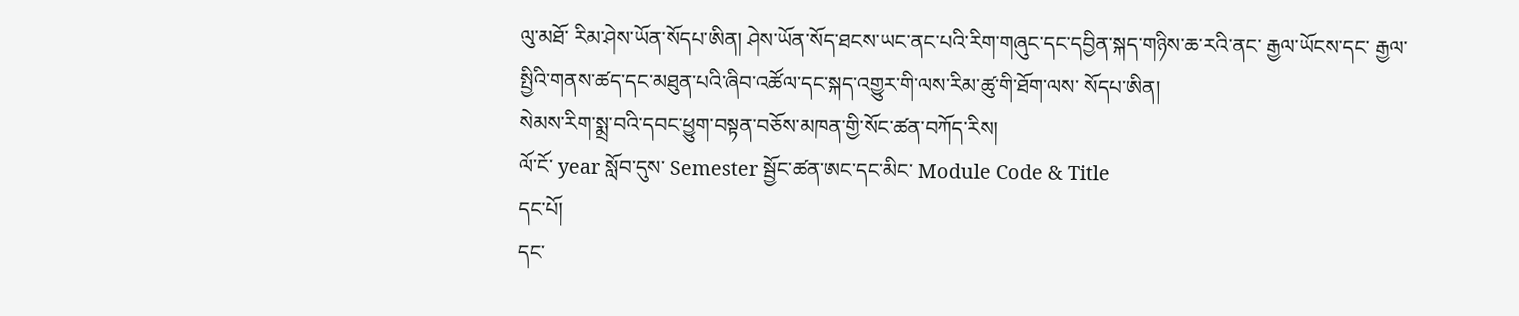ལུ་མཐོ་ རིམ་ཤེས་ཡོན་སོདཔ་ཨིན། ཤེས་ཡོན་སོད་ཐངས་ཡང་ནང་པའི་རིག་གཞུང་དང་དབྱིན་སྐད་གཉིས་ཆ་རའི་ནང་ རྒྱལ་ཡོངས་དང་ རྒྱལ་སྤྱིའི་གནས་ཚད་དང་མཐུན་པའི་ཞིབ་འཚོལ་དང་སྐད་འགྱུར་གི་ལས་རིམ་ཚུ་གི་ཐོག་ལས་ སོདཔ་ཨིན།
སེམས་རིག་སྨྲ་བའི་དབང་ཕྱུག་བསྟན་བཅོས་མཁན་གྱི་སོང་ཚན་བཀོད་རིས།
ལོ་ངོ་ year སློབ་དུས་ Semester སྦྱོང་ཚན་ཨང་དང་མིང་ Module Code & Title
དང་པོ།
དང་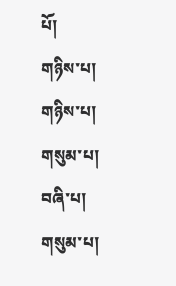པོ།
གཉིས་པ།
གཉིས་པ།
གསུམ་པ།
བཞི་པ།
གསུམ་པ།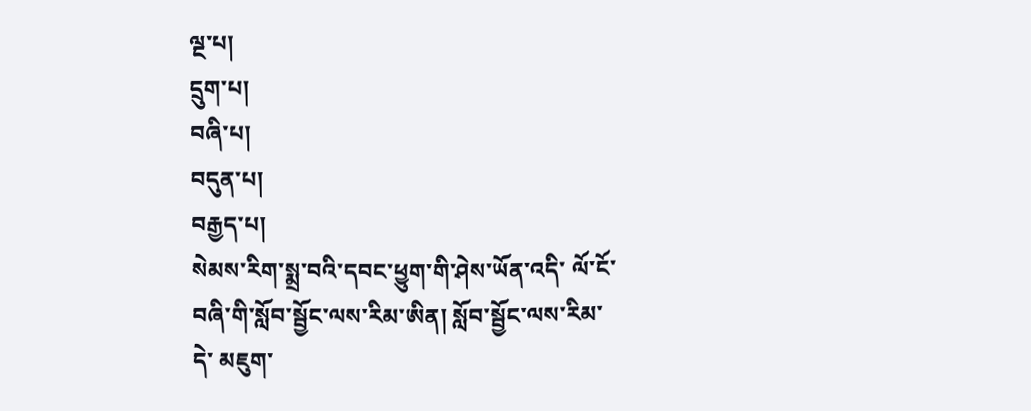ལྔ་པ།
དྲུག་པ།
བཞི་པ།
བདུན་པ།
བརྒྱད་པ།
སེམས་རིག་སྨྲ་བའི་དབང་ཕྱུག་གི་ཤེས་ཡོན་འདི་ ལོ་ངོ་བཞི་གི་སློབ་སྦྱོང་ལས་རིམ་ཨིན། སློབ་སྦྱོང་ལས་རིམ་དེ་ མཇུག་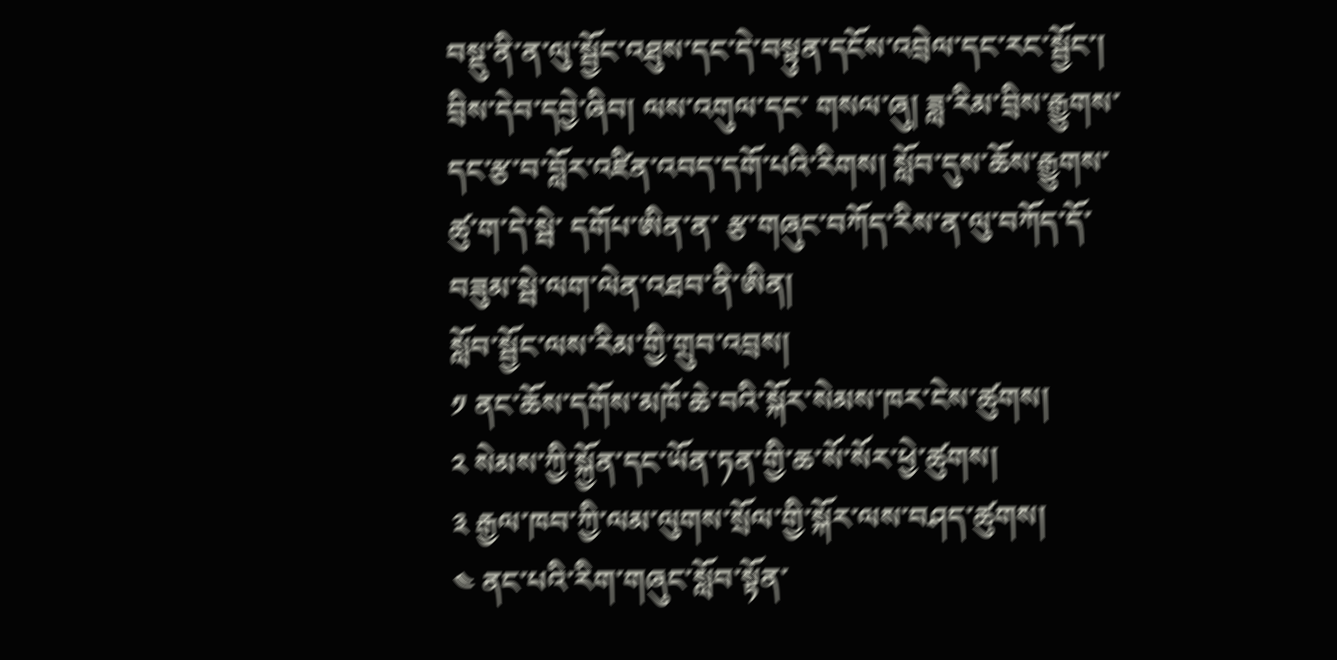བསྡུ་ནི་ན་ལུ་སྦྱོང་འཐུས་དང་དེ་བསྟུན་དངོས་འབྲེལ་དང་རང་སྦྱོང་། བྲིས་དེབ་དབྱེ་ཞིབ། ལས་འགུལ་དང་ གསལ་ཞུ། ཟླ་རིམ་བྲིས་རྒྱུགས་དང་རྩ་བ་བློར་འཛིན་འབད་དགོ་པའི་རིགས། སློབ་དུས་ཆོས་རྒྱུགས་ཚུ་ག་དེ་སྦེ་ དགོཔ་ཨིན་ན་ རྩ་གཞུང་བཀོད་རིས་ན་ལུ་བཀོད་དོ་བཟུམ་སྦེ་ལག་ལེན་འཐབ་ནི་ཨིན།
སློབ་སྦྱོང་ལས་རིམ་གྱི་གྲུབ་འབྲས།
༡ ནང་ཆོས་དགོས་མཁོ་ཆེ་བའི་སྐོར་སེམས་ཁར་ངེས་ཚུགས།
༢ སེམས་ཀྱི་སྐྱོན་དང་ཡོན་ཏན་གྱི་ཆ་སོ་སོར་ཕྱེ་ཚུགས།
༣ རྒྱལ་ཁབ་ཀྱི་ལམ་ལུགས་སྲོལ་གྱི་སྐོར་ལས་བཤད་ཚུགས།
༤ ནང་པའི་རིག་གཞུང་སློབ་སྟོན་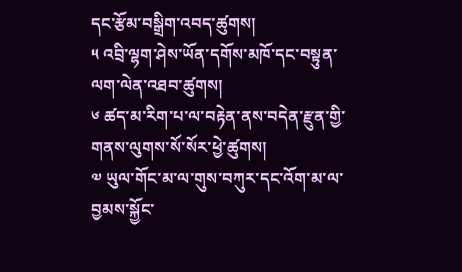དང་རྩོམ་བསྒྲིག་འབད་ཚུགས།
༥ འབྲི་ལྷག་ཤེས་ཡོན་དགོས་མཁོ་དང་བསྟུན་ལག་ལེན་འཐབ་ཚུགས།
༦ ཚད་མ་རིག་པ་ལ་བརྟེན་ནས་བདེན་རྫུན་གྱི་གནས་ལུགས་སོ་སོར་ཕྱེ་ཚུགས།
༧ ཡུལ་གོང་མ་ལ་གུས་བཀུར་དང་འོག་མ་ལ་བྱམས་སྐྱོང་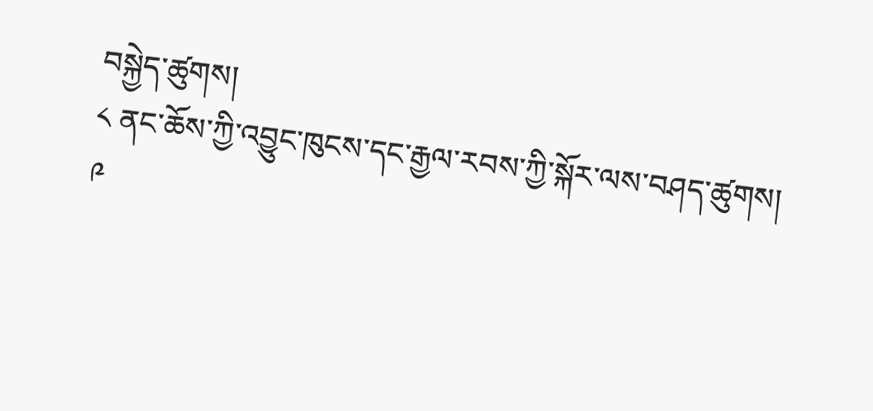བསྐྱེད་ཚུགས།
༨ ནང་ཆོས་ཀྱི་འབྱུང་ཁུངས་དང་རྒྱལ་རབས་ཀྱི་སྐོར་ལས་བཤད་ཚུགས།
༩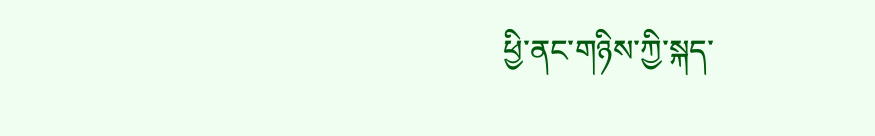ཕྱི་ནང་གཉིས་ཀྱི་སྐད་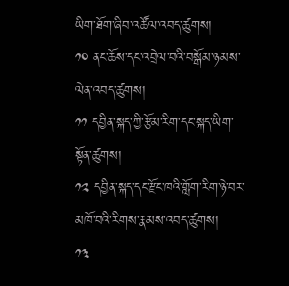ཡིག་ཐོག་ཞིབ་འཚོལ་འབད་ཚུགས།
༡༠ ནང་ཆོས་དང་འབྲེལ་བའི་བསྒོམ་ཉམས་ལེན་འབད་ཚུགས།
༡༡ དབྱིན་སྐད་ཀྱི་རྩོམ་རིག་དང་སྐད་ཡིག་སྟོན་ཚུགས།
༡༢ དབྱིན་སྐད་དང་རྫོང་ཁའི་གློག་རིག་ཉེ་བར་མཁོ་བའི་རིགས་རྣམས་འབད་ཚུགས།
༡༣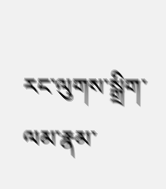རང་ལུགས་སྒྲིག་ལམ་རྣམ་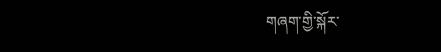གཞག་གྱི་སྐོར་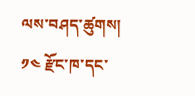ལས་བཤད་ཚུགས།
༡༤ རྫོང་ཁ་དང་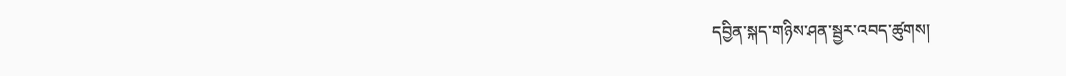དབྱིན་སྐད་གཉིས་ཤན་སྦྱར་འབད་ཚུགས།